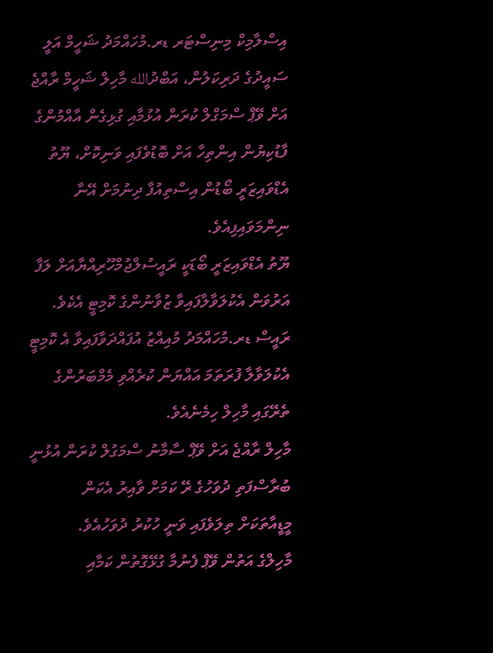އިސްލާމިކް މިނިސްޓަރ ޑރ.މުހައްމަދު ޝަހީމް އަލީ ސައީދުގެ ދަރިކަލުން، އަބްދުالله މާހިލް ޝަހީމް ރާއްޖެ އަށް ވޭޕް ސްމަގްލް ކުރަން އުޅުމާއި ގުޅިގެން އާއްމުންގެ ފާޑުކިޔުން އިންތިހާ އަށް ބޮޑުވެފައި ވަނިކޮށް، ޔޫތު އެޑްވައިޒަރީ ބޯޑުން އިސްތިއުފާ ދިނުމަށް އޭނާ ނިންމަވައިފިއެވެ.
ޔޫތު އެޑްވައިޒަރީ ބޯޑަކީ ރައީސުލްޖުމްހޫރިއްޔާއަށް ލަފާ އަރުވަން އެކުލަވާލާފައިވާ ޒުވާނުންގެ ކޮމިޓީ އެކެވެ. ރައީސް ޑރ.މުހައްމަދު މުއިއްޒު އުފައްދަވާފައިވާ އެ ކޮމިޓީ އެކުލަވާލާ ފުރަތަމަ އައްޔަން ކުރެއްވި މެމްބަރުންގެ ތެރޭގައި މާހިލް ހިމެނެއެވެ.
މާހިލް ރާއްޖެ އަށް ވޭޕް ސާމާނު ސްމަގުލް ކުރަން އުޅުނީ ބުރާސްފަތި ދުވަހުގެ ރޭ ކަމަށް ވާއިރު އެކަން މީޑީއާތަކަށް ތިލަވެފައި ވަނީ ހުކުރު ދުވަހުއެވެ.
މާހިލްގެ އަތުން ވޭޕް ފެނުމާ ގުޅޭގޮތުން ކަމާއި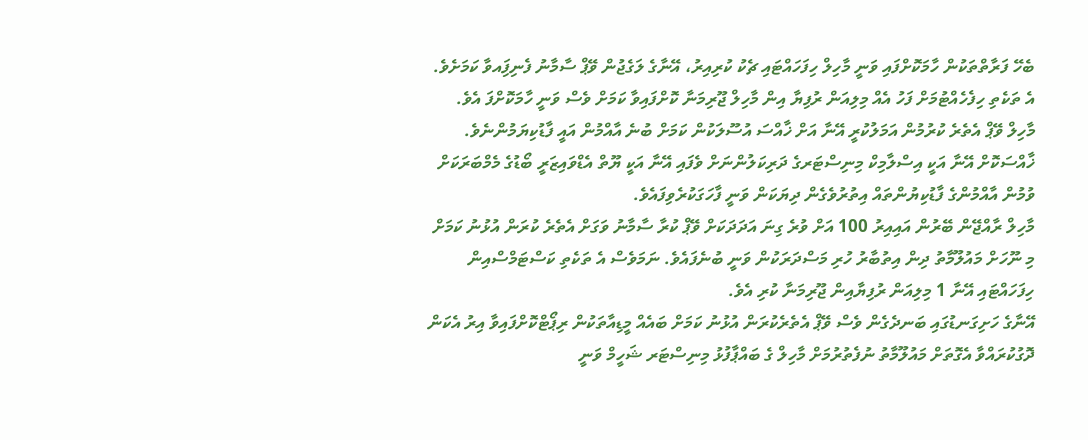ބެހޭ ފަރާތްތަކުން ހާމަކޮށްފައި ވަނީ މާހިލް ހިފަހައްޓައި ޗެކު ކުރިއިރު، އޭނާގެ ލަގެޖުން ވޭޕް ސާމާނު ފެނިފަިއވާ ކަމަށެވެ. އެ ތަކެތި ހިފެހެއްޓުމަށް ފަހު އެއް މިލިއަން ރުފިޔާ އިން މާހިލް ޖޫރިމަނާ ކޮށްފައިވާ ކަމަށް ވެސް ވަނީ ހާމަކޮށްފަ އެވެ.
މާހިލް ވޭޕް އެތެރެ ކުރުމުން އަމަލުކުރީ އޭނާ އަށް ޚާއްސަ އުސޫލަކުން ކަމަށް ބުނެ އާއްމުން އައީ ފާޑުކިޔަމުންނެވެ. ޚާއްސަކޮށް އޭނާ އަކީ އިސްލާމިކް މިނިސްޓަރގެ ދަރިކަލުންނަށް ވެފައި އޭނާ އަކީ ޔޫތް އެޑްވައިޒަރީ ބޯޑުގެ މެމްބަރަކަށް ވުމުން އާއްމުންގެ ފާޑުކިޔުންތައް އިތުރުވެގެން ދިޔަކަން ވަނީ ފާހަގަކުރެވިފައެވެ.
މާހިލް ރާއްޖޭން ބޭރުން އައިއިރު 100 އަށް ވުރެ ގިނަ އަދަދަކަށް ވޭޕް ކުރާ ސާމާނު ވަގަށް އެތެރެ ކުރަން އުޅުނު ކަމަށް މި ނޫހަށް މައުލޫމާތު ދިން އިތުބާރު ހުރި މަސްދަރަކުން ވަނީ ބުނެފައެވެ. ނަމަވެސް އެ ތަކެތި ކަސްޓަމްސްއިން ހިފަހައްޓައި އޭނާ 1 މިލިއަން ރުފިޔާއިން ޖޫރިމަނާ ކުރި އެވެ.
އޭނާގެ ހަށިގަނޑުގައި ބަނދެގެން ވެސް ވޭޕް އެތެރެކުރަން އުޅުނު ކަމަށް ބައެއް މީޑިއާތަކުން ރިޕޯޓްކޮށްފައިވާ އިރު އެކަން ދޮގުކުރައްވާ އެގޮތަށް މައުލޫމާތު ނުފެތުރުމަށް މާހިލް ގެ ބައްޕާފުޅު މިނިސްޓަރ ޝަހީމް ވަނީ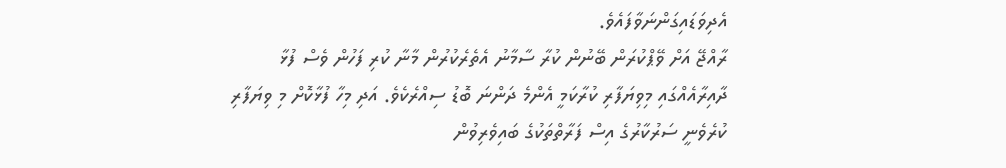އެދިވަޑައިގަންނަވާފައެވެ.
ރާއްޖޭ އަށް ވޭޕްކުރަން ބޭނުން ކުރާ ސާމާނު އެތެރެކުރުން މާނާ ކުރި ފަހުން ވެސް ފުޅާ ދާއިރާއެއްގައި މިވިޔަފާރި ކުރާކަމީ އެންމެ ދަންނަ ބޮޑު ސިއްރެކެވެ. އަދި މިހާ ފުޅާކޮށް މި ވިޔަފާރި ކުރެވެނީ ސަރުކާރުގެ އިސް ފަރާތްތަކުގެ ބައިވެރިވުން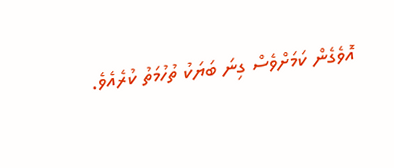އޮވެގެން ކަމަށްވެސް ގިނަ ބަޔަކު ތުހުމަތު ކުރެއެވެ.